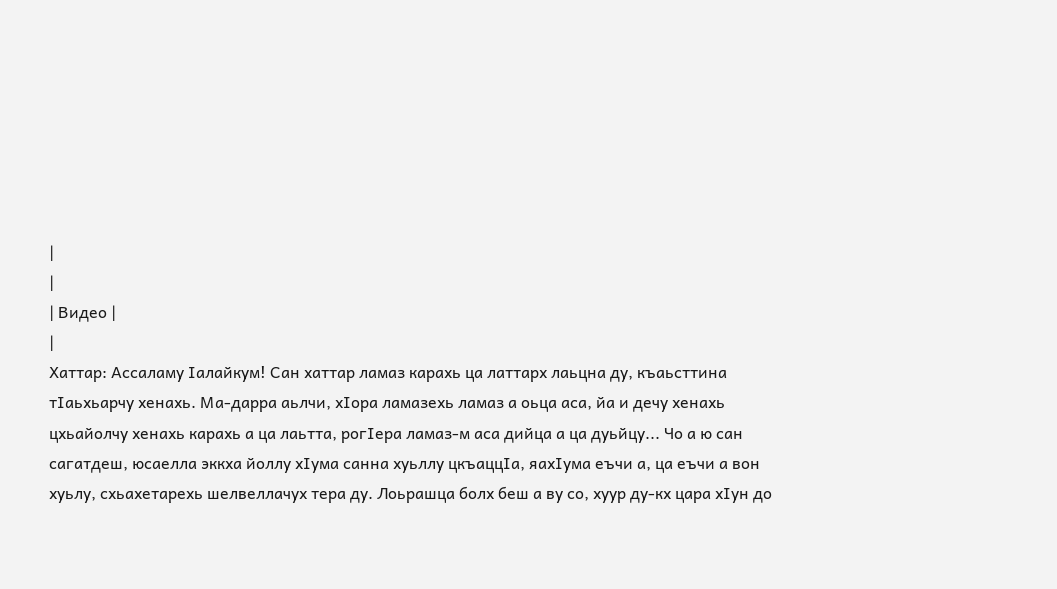|
|
| Видео |
|
Хаттар: Ассаламу Iалайкум! Сан хаттар ламаз карахь ца латтарх лаьцна ду, къаьсттина тIаьхьарчу хенахь. Ма-дарра аьлчи, хIора ламазехь ламаз а оьца аса, йа и дечу хенахь цхьайолчу хенахь карахь а ца лаьтта, рогIера ламаз-м аса дийца а ца дуьйцу... Чо а ю сан сагатдеш, юсаелла эккха йоллу хIума санна хуьллу цкъаццIа, яахIума еъчи а, ца еъчи а вон хуьлу, схьахетарехь шелвеллачух тера ду. Лоьрашца болх беш а ву со, хуур ду-кх цара хIун до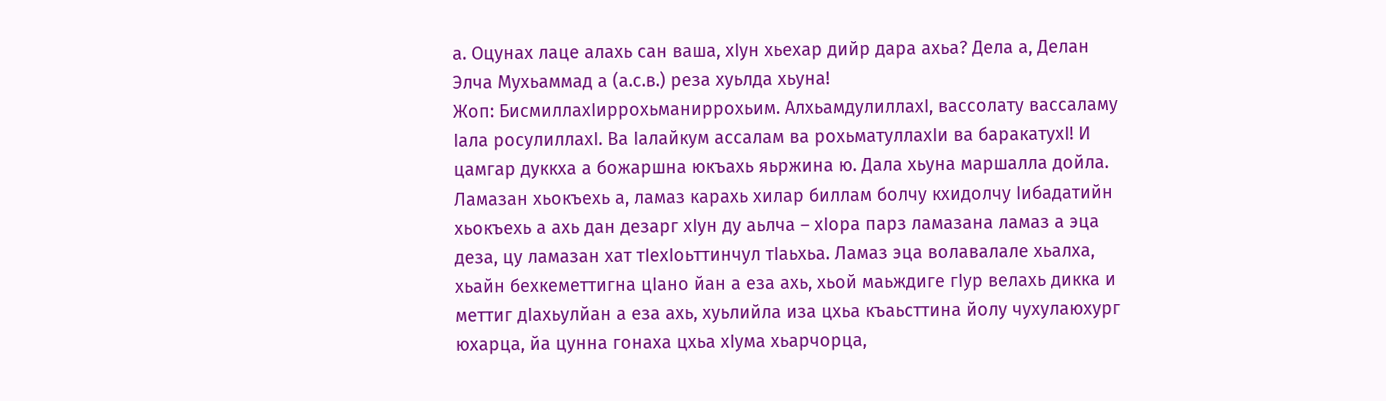а. Оцунах лаце алахь сан ваша, хIун хьехар дийр дара ахьа? Дела а, Делан Элча Мухьаммад а (а.с.в.) реза хуьлда хьуна!
Жоп: БисмиллахIиррохьманиррохьим. АлхьамдулиллахI, вассолату вассаламу Iала росулиллахI. Ва Iалайкум ассалам ва рохьматуллахIи ва баракатухI! И цамгар дуккха а божаршна юкъахь яьржина ю. Дала хьуна маршалла дойла. Ламазан хьокъехь а, ламаз карахь хилар биллам болчу кхидолчу Iибадатийн хьокъехь а ахь дан дезарг хIун ду аьлча – хIора парз ламазана ламаз а эца деза, цу ламазан хат тIехIоьттинчул тIаьхьа. Ламаз эца волавалале хьалха, хьайн бехкеметтигна цIано йан а еза ахь, хьой маьждиге гIур велахь дикка и меттиг дIахьулйан а еза ахь, хуьлийла иза цхьа къаьсттина йолу чухулаюхург юхарца, йа цунна гонаха цхьа хIума хьарчорца,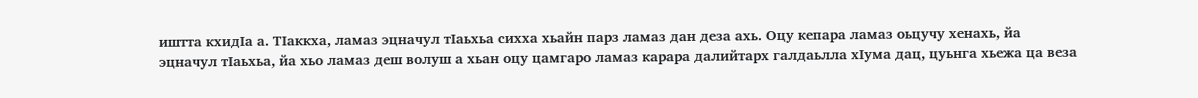иштта кхидIа а. ТIаккха, ламаз эцначул тIаьхьа сихха хьайн парз ламаз дан деза ахь. Оцу кепара ламаз оьцучу хенахь, йа эцначул тIаьхьа, йа хьо ламаз деш волуш а хьан оцу цамгаро ламаз карара далийтарх галдаьлла хIума дац, цуьнга хьежа ца веза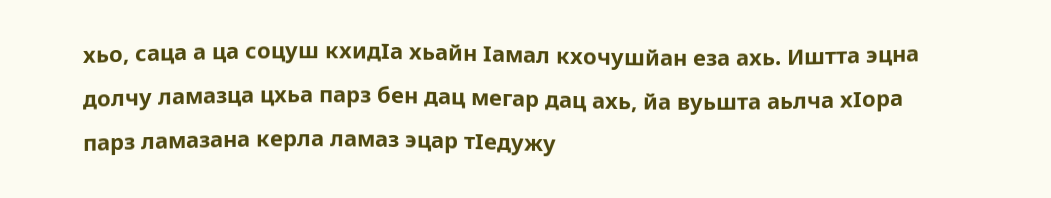хьо, саца а ца соцуш кхидIа хьайн Iамал кхочушйан еза ахь. Иштта эцна долчу ламазца цхьа парз бен дац мегар дац ахь, йа вуьшта аьлча хIора парз ламазана керла ламаз эцар тIедужу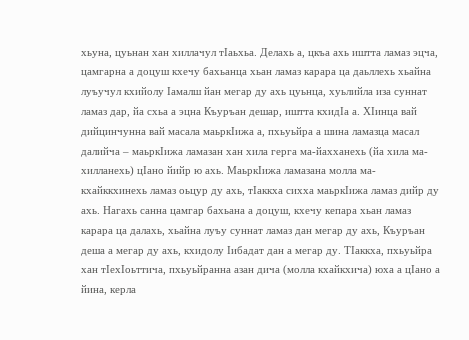хьуна, цуьнан хан хиллачул тIаьхьа. Делахь а, цкъа ахь иштта ламаз эцча, цамгарна а доцуш кхечу бахьанца хьан ламаз карара ца даьллехь хьайна луъучул кхийолу Iамалш йан мегар ду ахь цуьнца, хуьлийла иза суннат ламаз дар, йа схьа а эцна Къуръан дешар, иштта кхидIа а. ХIинца вай дийцинчунна вай масала маьркIижа а, пхьуьйра а шина ламазца масал далийча – маьркIижа ламазан хан хила герга ма-йахханехь (йа хила ма-хилланехь) цIано йийр ю ахь. МаьркIижа ламазана молла ма-кхайккхинехь ламаз оьцур ду ахь, тIаккха сихха маьркIижа ламаз дийр ду ахь. Нагахь санна цамгар бахьана а доцуш, кхечу кепара хьан ламаз карара ца далахь, хьайна луъу суннат ламаз дан мегар ду ахь, Къуръан деша а мегар ду ахь, кхидолу Iибадат дан а мегар ду. ТIаккха, пхьуьйра хан тIехIоьттича, пхьуьйранна азан дича (молла кхайкхича) юха а цIано а йина, керла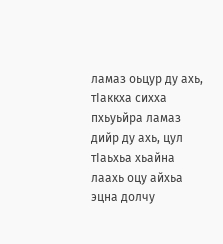ламаз оьцур ду ахь, тIаккха сихха пхьуьйра ламаз дийр ду ахь, цул тIаьхьа хьайна лаахь оцу айхьа эцна долчу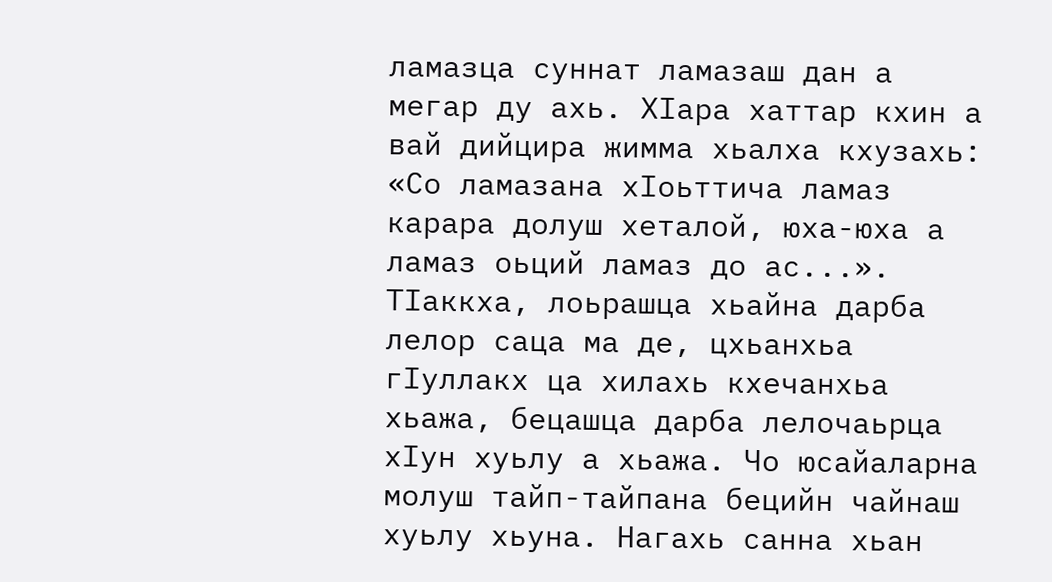ламазца суннат ламазаш дан а мегар ду ахь. ХIара хаттар кхин а вай дийцира жимма хьалха кхузахь: «Со ламазана хIоьттича ламаз карара долуш хеталой, юха-юха а ламаз оьций ламаз до ас...». ТIаккха, лоьрашца хьайна дарба лелор саца ма де, цхьанхьа гIуллакх ца хилахь кхечанхьа хьажа, бецашца дарба лелочаьрца хIун хуьлу а хьажа. Чо юсайаларна молуш тайп-тайпана бецийн чайнаш хуьлу хьуна. Нагахь санна хьан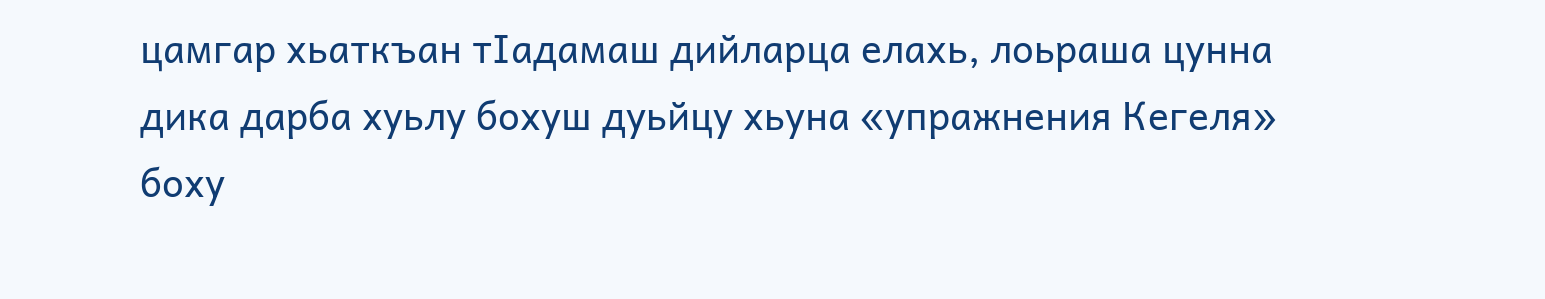цамгар хьаткъан тIадамаш дийларца елахь, лоьраша цунна дика дарба хуьлу бохуш дуьйцу хьуна «упражнения Кегеля» боху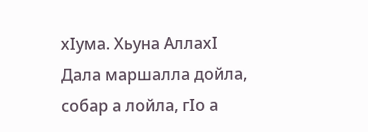хIума. Хьуна АллахI Дала маршалла дойла, собар а лойла, гIо а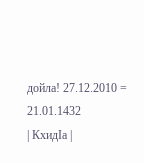дойла! 27.12.2010 = 21.01.1432
| КхидIа |